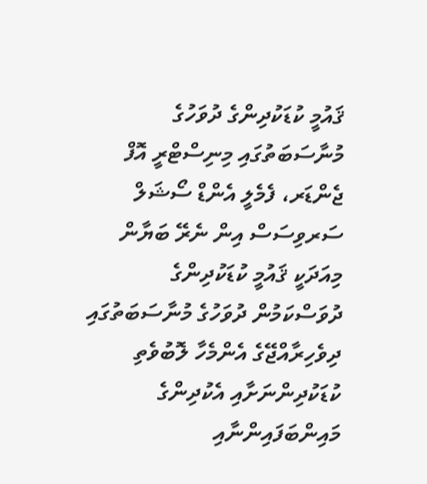ޤައުމީ ކުޑަކުދިންގެ ދުވަހުގެ މުނާސަބަތުގައި މިނިސްޓްރީ އޮފް ޖެންޑަރ، ފެމެލީ އެންޑް ސޯޝަލް ސަރވިސަސް އިން ނެރޭ ބަޔާން
މިއަދަކީ ޤައުމީ ކުޑަކުދިންގެ ދުވަސްކަމުން ދުވަހުގެ މުނާސަބަތުގައި ދިވެހިރާއްޖޭގެ އެންމެހާ ލޮބުވެތި ކުޑަކުދިންނަށާއި އެކުދިންގެ މައިންބަފައިންނާއި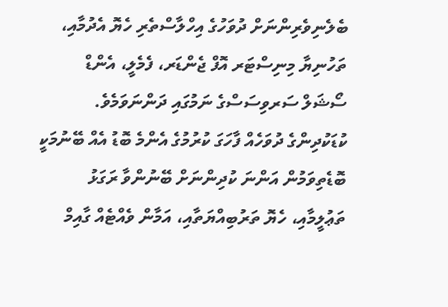ބެލެނިވެރިންނަށް ދުވަހުގެ އިހްލާސްތެރި ހެޔޮ އެދުމާއި، ތަހުނިޔާ މިނިސްޓަރ އޮފް ޖެންޑަރ، ފެމެލީ، އެންޑް ސޯޝަލް ސަރވިސަސްގެ ނަމުގައި ދަންނަވަމެވެ. ކުޑަކުދިންގެ ދުވަހެއް ފާހަގަ ކުރުމުގެ އެންމެ ބޮޑު އެއް ބޭނުމަކީ ބޮޑެތިވަމުން އަންނަ ކުދިންނަށް ބޭނުންވާ ރަގަޅު ތަޢުލީމާއި، ހެޔޮ ތަރުބިއްޔަތާއި، އަމާން ވެއްޓެއް ގާއިމް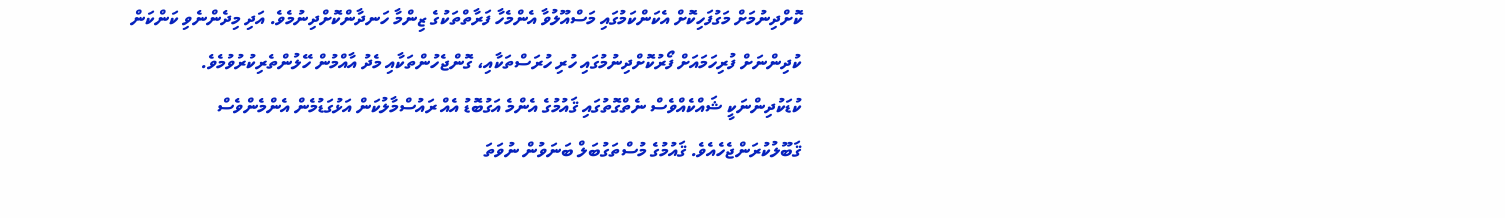ކޮށްދިނުމަށް މަގުފަހިކޮށް އެކަންކަމުގައި މަސްއޫލުވާ އެންމެހާ ފަރާތްތަކުގެ ޒިންމާ ހަނދާންކޮށްދިނުމެވެ. އަދި މިދެންނެވި ކަންކަން ކުދިންނަށް ފުރިހަމައަށް ފޯރުކޮށްދިނުމުގައި ހުރި ހުރަސްތަކާއި، ގޮންޖެހުންތަކާއި މެދު އާއްމުން ހޭލުންތެރިކުރުވުމެވެ.
ކުޑަކުދިންނަކީ ޝައްކެއްވެސް ނެތްގޮތުގައި ޤައުމުގެ އެންމެ އަގުބޮޑު އެއް ރައުސްމާލުކަން އަޅުގަޑުމެން އެންމެންވެސް ޤަބޫލުކުރަންޖެހެއެވެ. ޤައުމުގެ މުސްތަގުބަލް ބަނަވުން ނުވަތަ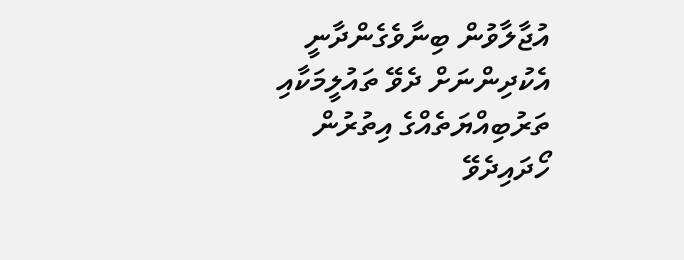އުޖާލާވުން ބިނާވެގެންދާނީ އެކުދިންނަށް ދެވޭ ތައުލީމަކާއި ތަރުބިއްޔަތެއްގެ އިތުރުން ހޯދައިދެވޭ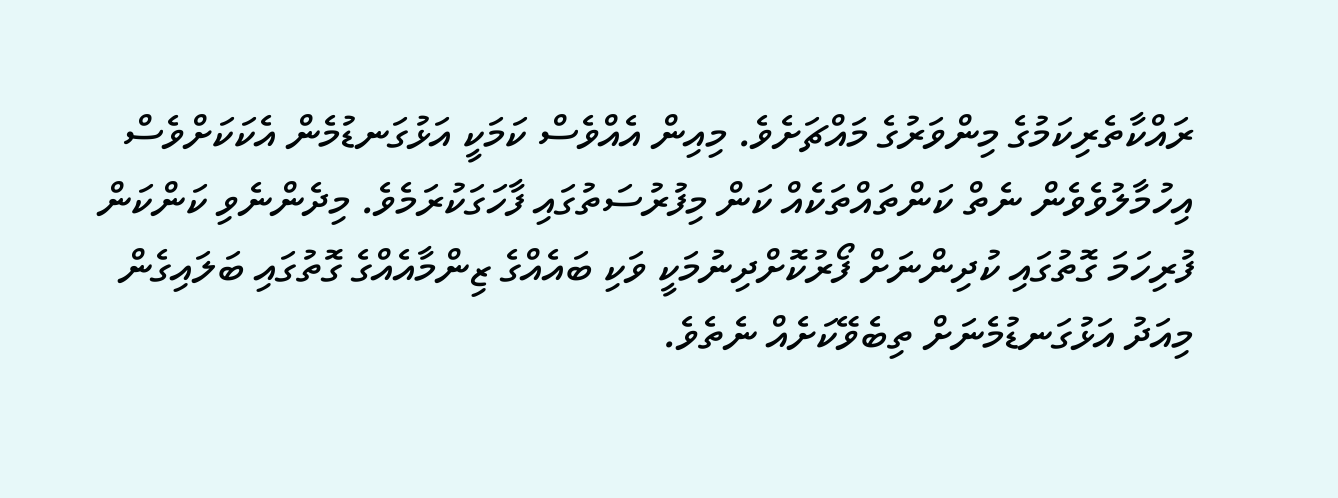ރައްކާތެރިކަމުގެ މިންވަރުގެ މައްޗަށެވެ. މިއިން އެއްވެސް ކަމަކީ އަޅުގަނޑުމެން އެކަކަށްވެސް އިހުމާލުވެވެން ނެތް ކަންތައްތަކެއް ކަން މިފުރުސަތުގައި ފާހަގަކުރަމެވެ. މިދެންނެވި ކަންކަން ފުރިހަމަ ގޮތުގައި ކުދިންނަށް ފޯރުކޮށްދިނުމަކީ ވަކި ބައެއްގެ ޒިންމާއެއްގެ ގޮތުގައި ބަލައިގެން މިއަދު އަޅުގަނޑުމެނަށް ތިބެވޭކަށެއް ނެތެވެ.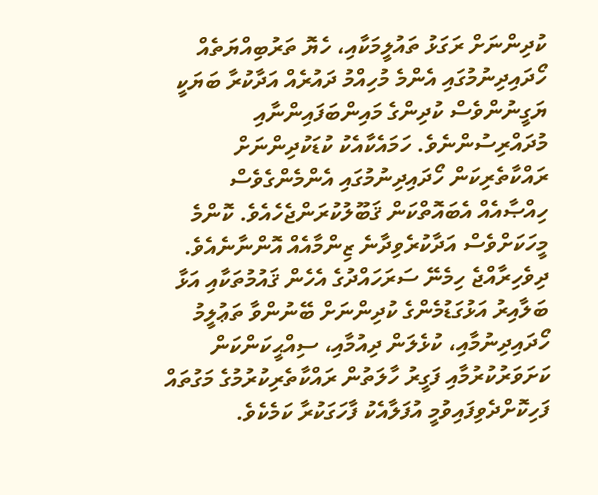ކުދިންނަށް ރަގަޅު ތައުލީމަކާއި، ހެޔޮ ތަރުބިއްޔަތެއް ހޯދައިދިނުމުގައި އެންމެ މުހިއްމު ދައުރެއް އަދާކުރާ ބަޔަކީ ޔަގީނުންވެސް ކުދިންގެ މައިންބަފައިންނާއި މުދައްރިސުންނެވެ. ހަމައެކާއެކު ކުޑަކުދިންނަށް ރައްކާތެރިކަން ހޯދައިދިނުމުގައި އެންމެންގެވެސް ހިއްޞާއެއް އެބައޮތްކަން ޤަބޫލުކުރަންޖެހެއެވެ. ކޮންމެ މީހަކަށްވެސް އަދާކުރެވިދާނެ ޒިންމާއެއް އޮންނާނެއެވެ.
ދިވެހިރާއްޖެ ހިމެނޭ ސަރަހައްދުގެ އެހެން ޤައުމުތަކާއި އަޅާ ބަލާއިރު އަޅުގަޑުމެންގެ ކުދިންނަށް ބޭނުންވާ ތަޢުލީމު ހޯދައިދިނުމާއި، ކުޅެލަން ދިއުމާއި، ސިއްޙީކަންކަން ކަށަވަރުކުރުމާއި ފަގީރު ހާލަތުން ރައްކާތެރިކުރުމުގެ މަގުތައް ފަހިކޮށްދެވިފައިވުމީ އުފަލާއެކު ފާހަގަކުރާ ކަމެކެވެ.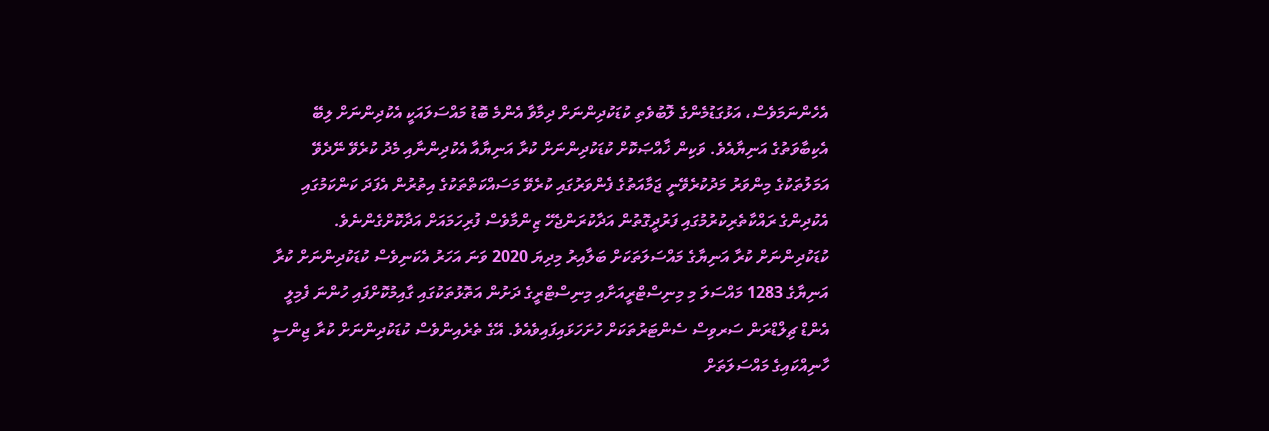އެހެންނަމަވެސް، އަޅުގަޑުމެންގެ ލޮބުވެތި ކުޑަކުދިންނަށް ދިމާވާ އެންމެ ބޮޑު މައްސަލައަކީ އެކުދިންނަށް ލިބޭ އެކިބާވަތުގެ އަނިޔާއެވެ. ވަކިން ޚާއްޞަކޮށް ކުޑަކުދިންނަށް ކުރާ އަނިޔާއާ އެކުދިންނާއި މެދު ކުރެވޭ ނޭދެވޭ އަމަލުތަކުގެ މިންވަރު މަދުކުރެވޭނީ ޖަމާއަތުގެ ފެންވަރުގައި ކުރެވޭ މަސައްކަތްތަކުގެ އިތުރުން އެފަދަ ކަންކަމުގައި އެކުދިންގެ ރައްކާތެރިކުރުމުގައި ފަރުދީގޮތުން އަދާކުރަންޖެހޭ ޒިންމާވެސް ފުރިހަމައަށް އަދާކޮށްގެންނެވެ.
ކުޑަކުދިންނަށް ކުރާ އަނިޔާގެ މައްސަލަތަކަށް ބަލާއިރު މިދިޔަ 2020 ވަނަ އަހަރު އެކަނިވެސް ކުޑަކުދިންނަށް ކުރާ އަނިޔާގެ 1283 މައްސަލަ މި މިނިސްޓްރީއަށާއި މިނިސްޓްރީގެ ދަށުން އަތޮޅުތަކުގައި ގާއިމުކޮށްފައި ހުންނަ ފެމިލީ އެންޑް ޗިލްޑްރަން ސަރވިސް ސެންޓަރުތަކަށް ހުށަހަޅައިފައިވެއެވެ. އޭގެ ތެރެއިންވެސް ކުޑަކުދިންނަށް ކުރާ ޖިންސީ ހާނިއްކައިގެ މައްސަލަތަށް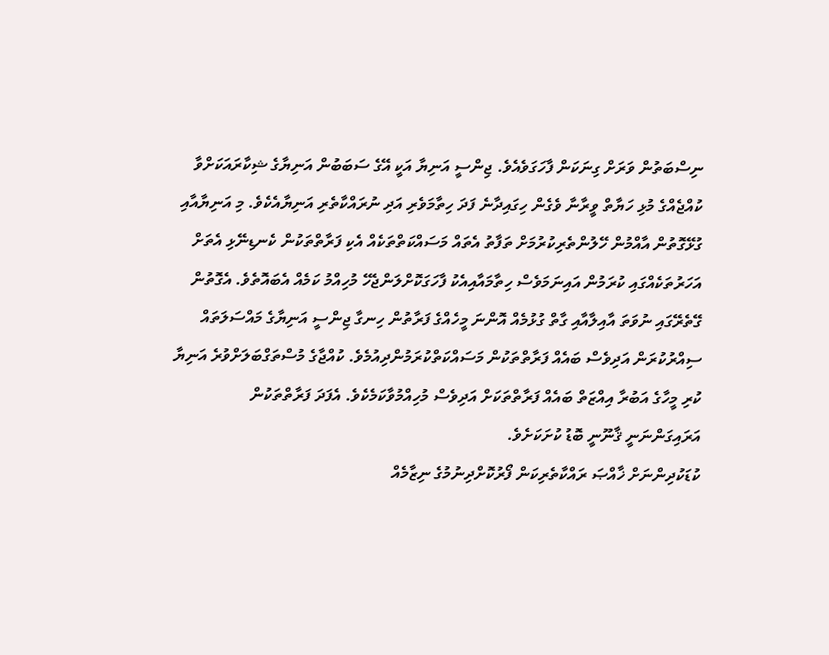ނިސްބަތުން ވަރަށް ގިނަކަން ފާހަގަވެއެވެ. ޖިންސީ އަނިޔާ އަކީ އޭގެ ސަބަބުން އަނިޔާގެ ޝިކާރައަކަށްވާ ކުއްޖެއްގެ މުޅި ހަޔާތް ވީރާނާ ވެގެން ހިގައިދާނެ ފަދަ ހިތާމަވެރި އަދި ނުރައްކާތެރި އަނިޔާއެކެވެ. މި އަނިޔާއާއި ގުޅޭގޮތުން އާއްމުން ހޭލުންތެރިކުރުމަށް ތަފާތު އެތައް މަސައްކަތްތަކެއް އެކި ފަރާތްތަކުން ކެނޑިނޭޅި އެތަށް އަހަރުތަކެއްގައި ކުރަމުން އައިނަމަވެސް ހިތާމައާއިއެކު ފާހަގަކޮށްލަންޖެހޭ މުހިއްމު ކަމެއް އެބައޮތެވެ. އެގޮތުން ގޭތެރޭގައި ނުވަތަ އާއިލާއާއި ގާތް ގުޅުމެއް އޮންނަ މީހެއްގެ ފަރާތުން ހިނގާ ޖިންސީ އަނިޔާގެ މައްސަލަތައް ސިއްރުކުރަން އަދިވެސް ބައެއް ފަރާތްތަކުން މަސައްކަތްކުރަމުންދިއުމެވެ. ކުއްޖާގެ މުސްތަގްބަލަށްވުރެ އަނިޔާ ކުރި މީހާގެ އަބުރާ އިއްޒަތް ބައެއް ފަރާތްތަކަށް އަދިވެސް މުހިއްމުވާކަމެކެވެ. އެފަދަ ފަރާތްތަކުން އަރައިގަންނަނީ ޤާނޫނީ ބޮޑު ކުށަކަށެވެ.
ކުޑަކުދިންނަށް ޚާއްޞަ ރައްކާތެރިކަން ފޯރުކޮށްދިނުމުގެ ނިޒާމެއް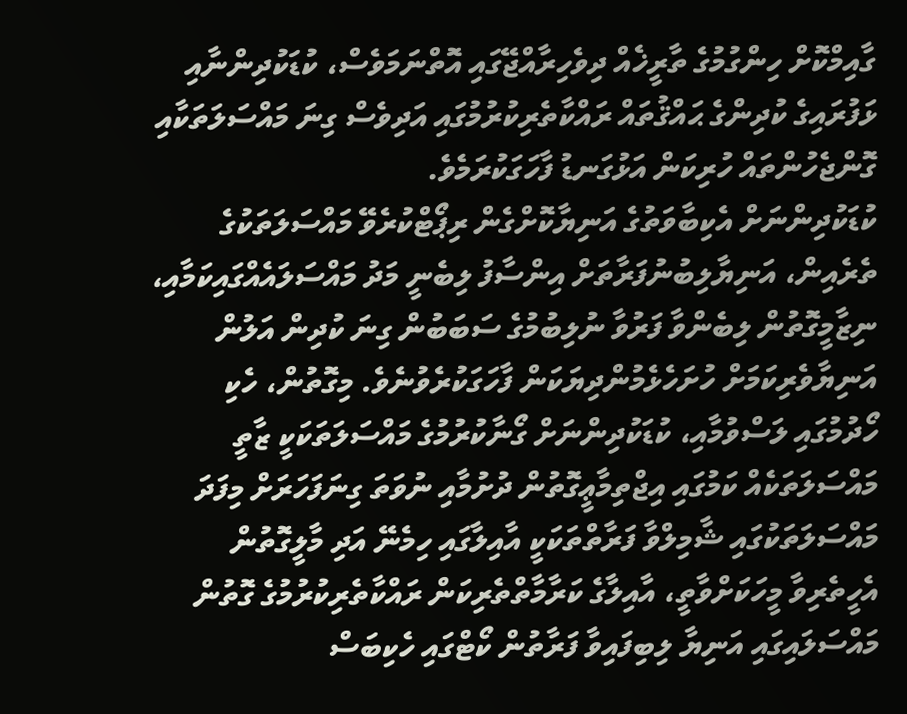ގާއިމްކޮށް ހިންގުމުގެ ތާރީޚެއް ދިވެހިރާއްޖޭގައި އޮތްނަމަވެސް، ކުޑަކުދިންނާއި ޅަފުރައިގެ ކުދިންގެ ޙައްޤުތައް ރައްކާތެރިކުރުމުގައި އަދިވެސް ގިނަ މައްސަލަތަކާއި ގޮންޖެހުންތައް ހުރިކަން އަޅުގަނޑު ފާހަގަކުރަމެވެ.
ކުޑަކުދިންނަށް އެކިބާވަތުގެ އަނިޔާކޮށްގެން ރިޕޯޓްކުރެވޭ މައްސަލަތަކުގެ ތެރެއިން، އަނިޔާލިބުނުފަރާތަށް އިންސާފު ލިބެނީ މަދު މައްސަލައެއްގައިކަމާއި، ނިޒާމީގޮތުން ލިބެންވާ ފަރުވާ ނުލިބުމުގެ ސަބަބުން ގިނަ ކުދިން އަލުން އަނިޔާވެރިކަމަށް ހުށަހެޅެމުންދިޔަކަން ފާހަގަކުރެވުނެވެ. މިގޮތުން، ހެކި ހޯދުމުގައި ލަސްވުމާއި، ކުޑަކުދިންނަށް ގޯނާކުރުމުގެ މައްސަލަތަކަކީ ޒާތީ މައްސަލަތަކެއް ކަމުގައި އިޖްތިމާޢީގޮތުން ދުށުމާއި ނުވަތަ ގިނަފަހަރަށް މިފަދަ މައްސަލަތަކުގައި ޝާމިލްވާ ފަރާތްތަކަކީ އާއިލާގައި ހިމެނޭ އަދި މާލީގޮތުން އެހީތެރިވާ މީހަކަށްވާތީ، އާއިލާގެ ކަރާމާތްތެރިކަން ރައްކާތެރިކުރުމުގެ ގޮތުން މައްސަލައިގައި އަނިޔާ ލިބިފައިވާ ފަރާތުން ކޯޓްގައި ހެކިބަސް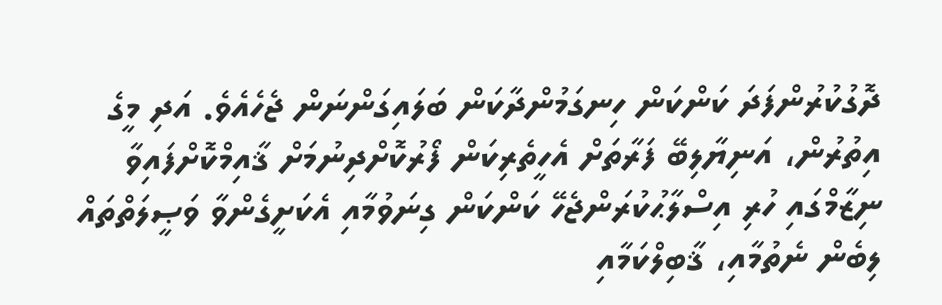ދޮގުކުރުންފަދަ ކަންކަން ހިނގަމުންދާކަން ބަލައިގަންނަން ޖެހެއެވެ. އަދި މީގެ އިތުރުން، އަނިޔާލިބޭ ފަރާތަށް އެހީތެރިކަން ފޯރުކޮށްދިނުމަށް ޤާއިމްކޮށްފައިވާ ނިޒާމްގައި ހުރި އިސްލާޙުކުރަންޖެހޭ ކަންކަން ގިނަވުމާއި އެކަށީގެންވާ ވަޞީލަތްތައް ލިބެން ނެތުމާއި، ޤާބިލްކަމާއި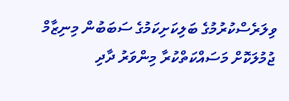ވިލަރެސްކުރުމުގެ ބަލިކަށިކަމުގެ ސަބަބުން މިނިޒާމް ޖުމުލަކޮށް މަސައްކަތްކުރާ މިންވަރު ދާދި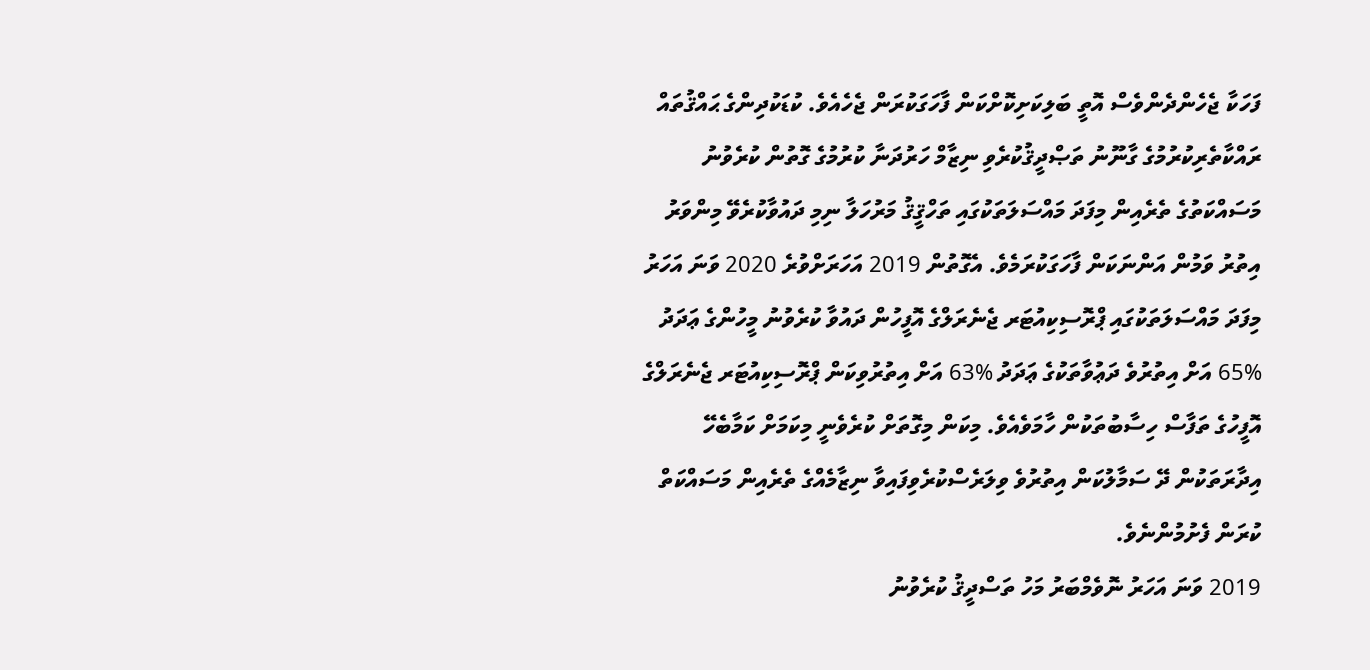ފަހަކާ ޖެހެންދެންވެސް އޮތީ ބަލިކަށިކޮށްކަން ފާހަގަކުރަން ޖެހެއެވެ. ކުޑަކުދިންގެ ޙައްޤުތައް ރައްކާތެރިކުރުމުގެ ގާނޫނު ތަޞްދީޤުކުރެވި ނިޒާމް ހަރުދަނާ ކުރުމުގެ ގޮތުން ކުރެވުނު މަސައްކަތުގެ ތެރެއިން މިފަދަ މައްސަލަތަކުގައި ތަހްޤީޤު މަރުހަލާ ނިމި ދައުވާކުރެވޭ މިންވަރު އިތުރު ވަމުން އަންނަކަން ފާހަގަކުރަމެވެ. އެގޮތުން 2019 އަހަރަށްވުރެ 2020 ވަނަ އަހަރު މިފަދަ މައްސަލަތަކުގައި ޕްރޮސިކިއުޓަރ ޖެނެރަލްގެ އޮފީހުން ދައުވާ ކުރެވުނު މީހުންގެ ޢަދަދު %65 އަށް އިތުރުވެ ދަޢުވާތަކުގެ ޢަދަދު %63 އަށް އިތުރުވިކަން ޕްރޮސިކިއުޓަރ ޖެނެރަލްގެ އޮފީހުގެ ތަފާސް ހިސާބުތަކުން ހާމަވެއެވެ. މިކަން މިގޮތަށް ކުރެވެނީ މިކަމަށް ކަމާބެހޭ އިދާރަތަކުން ދޭ ސަމާލުކަން އިތުރުވެ ވިލަރެސްކުރެވިފައިވާ ނިޒާމެއްގެ ތެރެއިން މަސައްކަތް ކުރަން ފެށުމުންނެވެ.
2019 ވަނަ އަހަރު ނޮވެމްބަރު މަހު ތަސްދީޤު ކުރެވުނު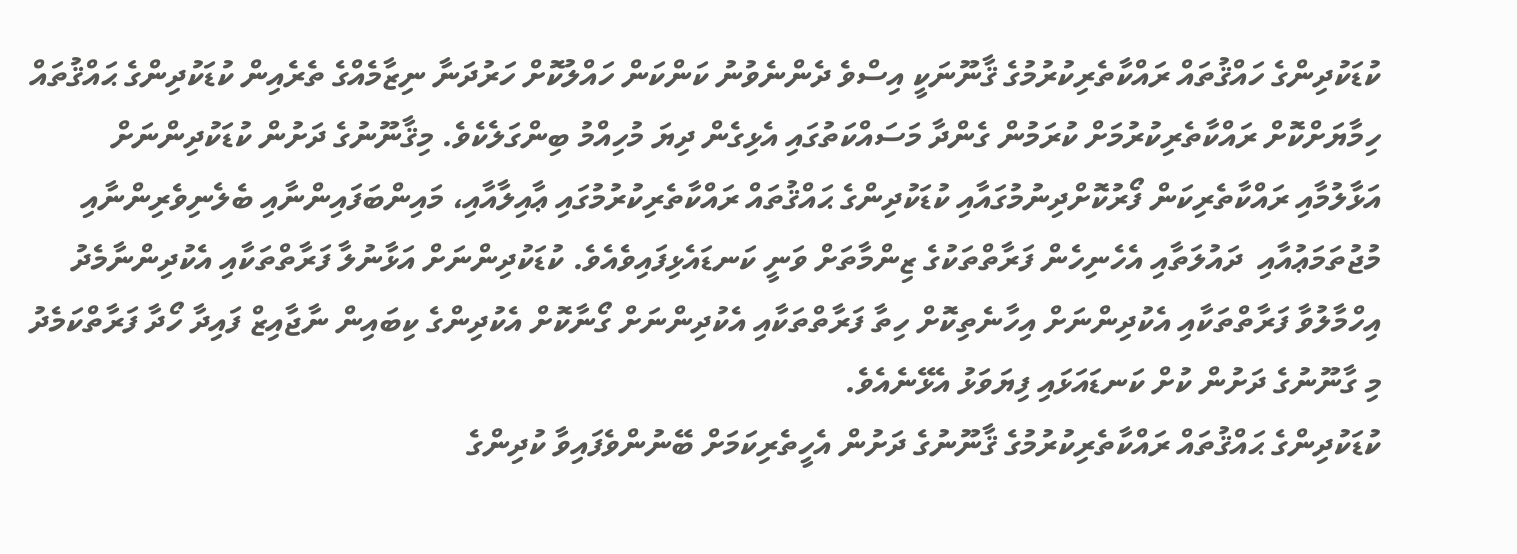ކުޑަކުދިންގެ ހައްޤުތައް ރައްކާތެރިކުރުމުގެ ޤާނޫނަކީ އިސްވެ ދެންނެވުނު ކަންކަން ހައްލުކޮށް ހަރުދަނާ ނިޒާމެއްގެ ތެރެއިން ކުޑަކުދިންގެ ޙައްޤުތައް ހިމާޔަށްކޮށް ރައްކާތެރިކުރުމަށް ކުރަމުން ގެންދާ މަސައްކަތުގައި އެޅިގެން ދިޔަ މުހިއްމު ބިންގަލެކެވެ. މިޤާނޫނުގެ ދަށުން ކުޑަކުދިންނަށް އަޅާލުމާއި ރައްކާތެރިކަން ފޯރުކޮށްދިނުމުގައާއި ކުޑަކުދިންގެ ޙައްޤުތައް ރައްކާތެރިކުރުމުގައި ޢާއިލާއާއި، މައިންބަފައިންނާއި ބެލެނިވެރިންނާއި މުޖުތަމަޢުއާއި  ދައުލަތާއި އެހެނިހެން ފަރާތްތަކުގެ ޒިންމާތަށް ވަނީ ކަނޑައެޅިފައިވެއެވެ. ކުޑަކުދިންނަށް އަޅާނުލާ ފަރާތްތަކާއި އެކުދިންނާމެދު އިހްމާލުވާ ފަރާތްތަކާއި އެކުދިންނަށް އިހާނެތިކޮށް ހިތާ ފަރާތްތަކާއި އެކުދިންނަށް ގޯނާކޮށް އެކުދިންގެ ކިބައިން ނާޖާއިޒް ފައިދާ ހޯދާ ފަރާތްކަމެދު މި ގާނޫނުގެ ދަށުން ކުށް ކަނޑައަޅައި ފިޔަވަޅު އެޅޭނެއެވެ.
ކުޑަކުދިންގެ ޙައްޤުތައް ރައްކާތެރިކުރުމުގެ ޤާނޫނުގެ ދަށުން އެހީތެރިކަމަށް ބޭނުންވެފައިވާ ކުދިންގެ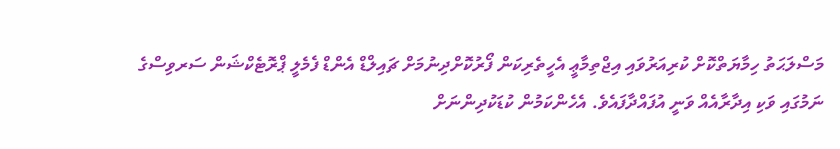މަސްލަޙަތު ހިމާޔަތްކޮށް ކުރިއަރުވައި އިޖްތިމާޢީ އެހީތެރިކަން ފޯރުކޮށްދިނުމަށް ޗައިލްޑް އެންޑް ފެމެލީ ޕްރޮޓެކްޝަން ސަރވިސްގެ ނަމުގައި ވަކި އިދާރާއެއް ވަނީ އުފައްދާފައެވެ. އެހެންކަމުން ކުޑަކުދިންނަށް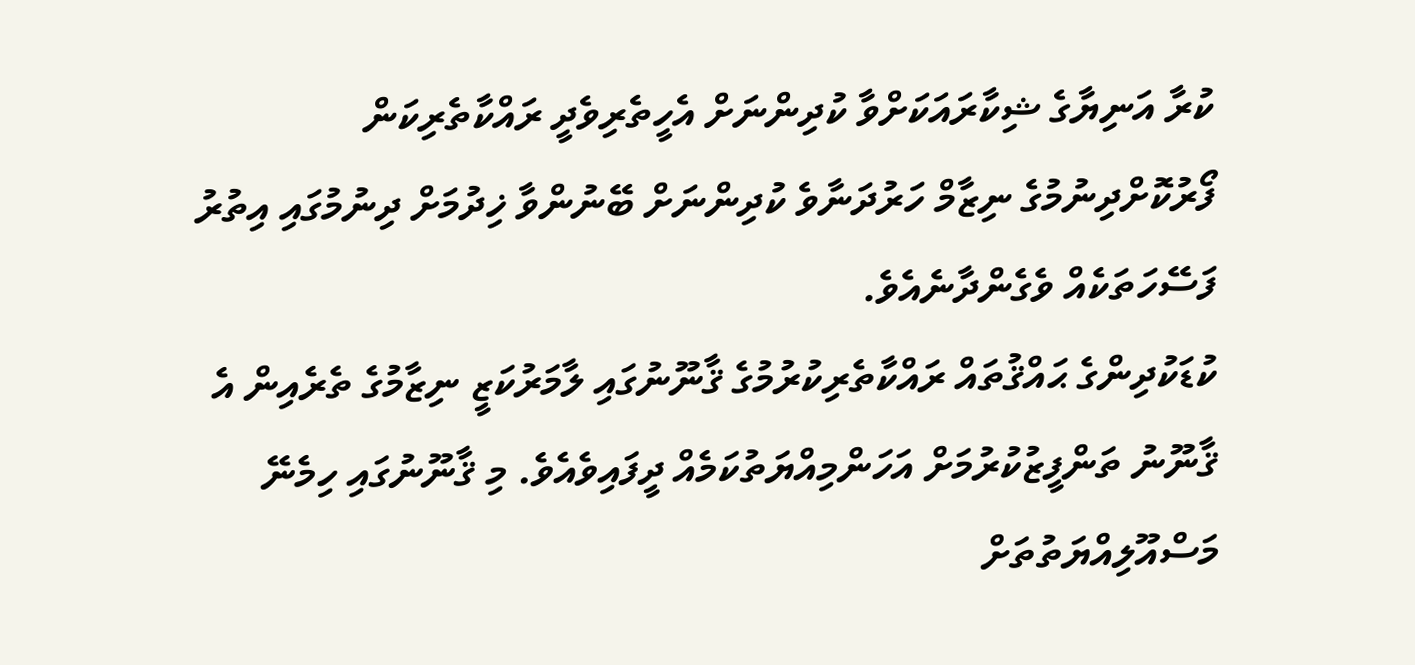ކުރާ އަނިޔާގެ ޝިކާރައަކަށްވާ ކުދިންނަށް އެހީތެރިވެދީ ރައްކާތެރިކަން ފޯރުކޮށްދިނުމުގެ ނިޒާމް ހަރުދަނާވެ ކުދިންނަށް ބޭނުންވާ ޚިދުމަށް ދިނުމުގައި އިތުރު ފަސޭހަތަކެއް ވެގެންދާނެއެވެ.
ކުޑަކުދިންގެ ޙައްޤުތައް ރައްކާތެރިކުރުމުގެ ޤާނޫނުގައި ލާމަރުކަޒީ ނިޒާމުގެ ތެރެއިން އެ ޤާނޫނު ތަންފީޒުކުރުމަށް އަހަންމިއްޔަތުކަމެއް ދީފައިވެއެވެ. މި ޤާނޫނުގައި ހިމެނޭ މަސްއޫލިއްޔަތުތަށް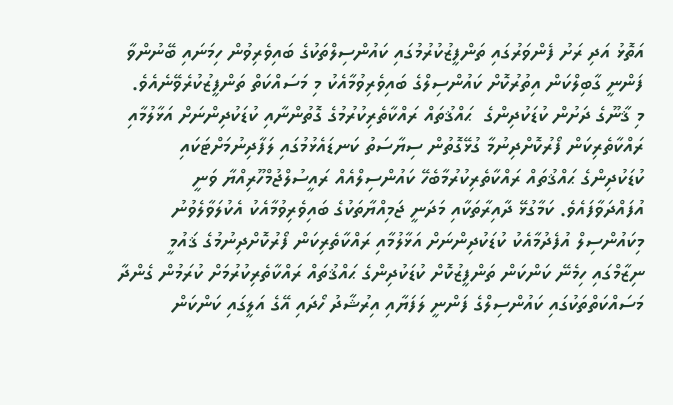އަތޮޅު އަދި ރަށު ފެންވަރުގައި ތަންފީޒުކުރުމުގައި ކައުންސިލްތަކުގެ ބައިވެރިވުން ހިމަނައި ބޭނުންވާ ފަންނީ ގާބިލްކަން އިތުރުކޮށް ކައުންސިލްގެ ބައިވެރިވުމާއެކު މި މަސައްކަތް ތަންފީޒުކުރެވޭނެއެވެ.
މި ޤާނޫގެ ދަށުން ކުޑަކުދިންގެ  ޙައްޤުތައް ރައްކާތެރިކުރުމުގެ ގޮތުންނާއި ކުޑަކުދިންނަށް އަޅާލުމާއި ރައްކާތެރިކަން ފޯރުކޮށްދިނުމާ ގުޅޭގޮތުން ސިޔާސަތު ކަނޑައެޅުމުގައި ލަފާދިނުމަށްޓަކައި ކުޑަކުދިންގެ ޙައްޤުތައް ރައްކާތެރިކުރުމާބެހޭ ކައުންސިލްއެއް ރައީސުލްޖުމްހޫރިއްޔާ ވަނީ އުފައްދަވާފައެވެ. ކަމާގުޅޭ ދާއިރާތަކާއި މަދަނީ ޖަމިއްޔާތަކުގެ ބައިވެރިވުމާއެކު އެކުލަވާލެވުނު މިކައުންސިލް އުފެދުމާއެކު ކުޑަކުދިންނަށް އަޅާލުމާއި ރައްކާތެރިކަން ފޯރުކޮށްދިނުމުގެ ޤައުމީ ނިޒާމްގައި ހިމެނޭ ކަންކަން ތަންފީޒުކޮށް ކުޑަކުދިންގެ ޙައްޤުތައް ރައްކާތެރިކުރުމަށް ކުރަމުން ގެންދާ މަސައްކަތްތަކުގައި ކައުންސިލްގެ ފަންނީ ލަފަޔާއި އިރުޝާދު ހޯދައި އޭގެ އަލީގައި ކަންކަން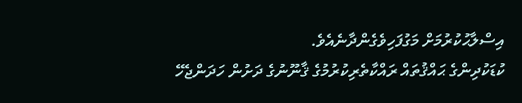އިސްލާޙުކުރުމަށް މަގުފަހިވެގެންދާނެއެވެ.
ކުޑަކުދިންގެ ޙައްޤުތައް ރައްކާތެރިކުރުމުގެ ޤާނޫނުގެ ދަށުން ހަދަންޖެހޭ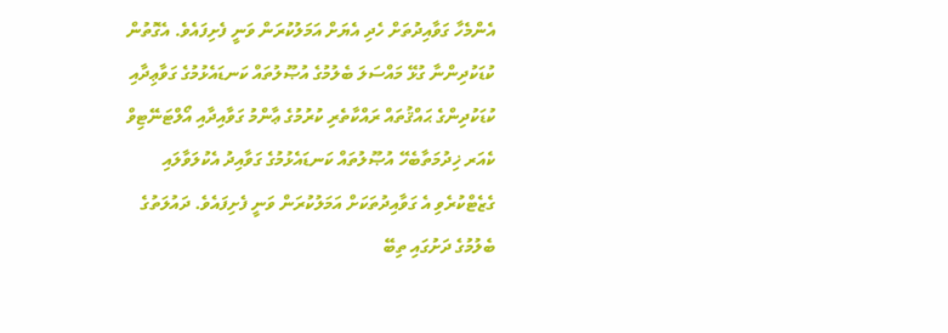އެންމެހާ ގަވާއިދުތަށް ހެދި އެޔަށް އަމަލުކުރަން ވަނީ ފެށިފައެވެ. އެގޮތުން ކުޑަކުދިންނާ ގުޅޭ މައްސަލަ ބެލުމުގެ އުޞޫލުތައް ކަނޑައެޅުމުގެ ގަވާޢިދާއި ކުޑަކުދިންގެ ޙައްޤުތައް ރައްކާތެރި ކުރުމުގެ ޢާންމު ގަވާއިދާއި އޯލްޓަނޭޓިވް ކެއަރ ޚިދުމަތާބެހޭ އުޞޫލުތައް ކަނޑައެޅުމުގެ ގަވާއިދު އެކުލަވާލައި ގެޒެޓްކުރެވި އެ ގަވާއިދުތަކަށް އަމަލުކުރަން ވަނީ ފެށިފައެވެ. ދައުލަތުގެ ބެލުމުގެ ދަށުގައި ތިބޭ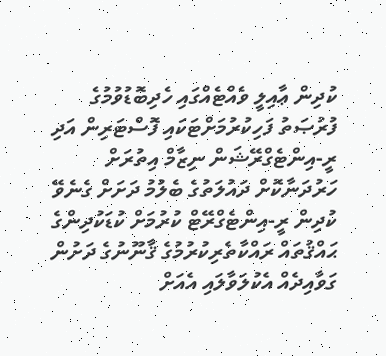ކުދިން ޢާއިލީ ވެއްޓެއްގައި ހެދިބޮޑުވުމުގެ ފުރުޞަތު ފަހިކުރުމަށްޓަކައި ފޮސްޓަރިން އަދި ރީ-އިންޓެގްރޭޝަން ނިޒާމް އިތުރަށް ހަރުދަނާކޮށް ދައުލަތުގެ ބެލުމު ދަށަށް ގެނެވޭ ކުދިން ރީ-އިންޓެގްރޭޓް ކުރުމަށް ކުޑަކުދިންގެ ޙައްޤުތައް ރައްކާތެރިކުރުމުގެ ޤާނޫނުގެ ދަށުން ގަވާއިދެއް އެކުލަވާލައި އެއަށް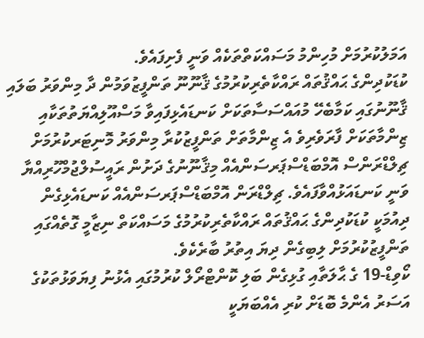އަމަލުކުރުމަށް މުހިންމު މަސައްކަތްތަކެއް ވަނީ ފެށިފައެވެ.
ކުޑަކުދިންގެ ޙައްޤުތައް ރައްކާތެރިކުރުމުގެ ޤާނޫނޫ ތަންފީޒުވަމުން ދާ މިންވަރު ބަލައި ޤާނޫނުގައި ކަމާބެހޭ މުއައްސަސާތަކަށް ކަނޑައެޅިފައިވާ މަސްއޫލިއްޔަތުތަކާއި ޒިންމާތަކަށް ފާރަވެރިވެ އެ ޒިންމާތަށް ތަންފީޒުކުރާ މިންވަރު މޮނިޓަރކުރުމަށް ޗިލްޑްރަންސް އޮމްބަޑްސްޕަރސަންއެއް މިޤާނޫނުގެ ދަށުން ރައީސުލްޖުމްހޫރިއްޔާ ވަނީ ކަނޑައަޅުއްވާފައެވެ. ޗިލްޑްރަން އޮމްބަޑްސްޕަރސަންއެއް ކަނޑައެޅިގެން ދިއުމަކީ ކުޑަކުދިންގެ ޙައްޤުތައް ރައްކާތެރިކުރުމުގެ މަސައްކަތް ނިޒާމީ ގޮތެއްގައި ތަންފީޒުކުރުމަށް ލިބިގެން ދިޔަ އިތުރު ބާރެކެވެ.
ކޯވިޑް-19 ގެ ޙާލަތާއި ގުޅިގެން ބަލި ކޮންޓްރޯލް ކުރުމުގައި އެޅުނު ފިޔަވަޅުތަކުގެ އަސަރު އެންމެ ބޮޑަށް ކުރި އެއްބަޔަކީ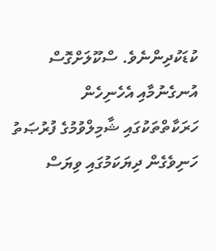ކުޑަކުދިންނެވެ. ސްކޫލަށްގޮސް އުނގެނުމާއި އެހެނިހެން ހަރަކާތްތަކުގައި ޝާމިލްވުމުގެ ފުރުޞަތު ހަނިވެގެން ދިޔަކަމުގައި ވިޔަސް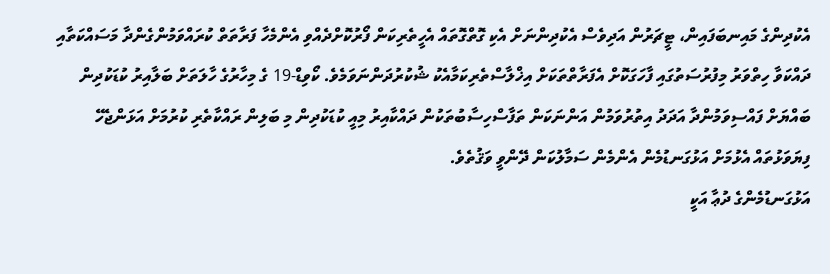އެކުދިންގެ މައިނބަފައިން، ޓީޗަރުން އަދިވެސް އެކުދިންނަށް އެކި ގޮތްގޮތައް އެހީތެރިކަން ފޯރުކޮށްދެއްވި އެންމެހާ ފަރާތަތް ކުރައްވަމުންގެންދާ މަސައްކަތާއި ދައްކަވާ ހިތްވަރު މިފުރުސަތުގައި ފާހަގަކޮށް އެފަރާތްތަކަށް އިޚްލާސްތެރިކަމާއެކު ޝުކުރުދަންނަވަމެވެ. ކޯވިޑް-19 ގެ މިހާރުގެ ހާލަތަށް ބަލާއިރު ކުޑަކުދިން ބައްޔަށް ފައްސިވަމުންދާ އަދަދު އިތުރުވަމުން އަންނަކަން ތަފާސްހިސާބުތަކުން ދައްކާއިރު މިއީ ކުޑަކުދިން މި ބަލިން ރައްކާތެރި ކުރުމަށް އަޅަންޖެހޭ ފިޔަވަޅުތައް އެޅުމަށް އަޅުގަނޑުމެން އެންމެން ސަމާލުކަން ދޭންވީ ވަޤުތެވެ.
އަޅުގަނޑުމެންގެ ދުޢާ އަކީ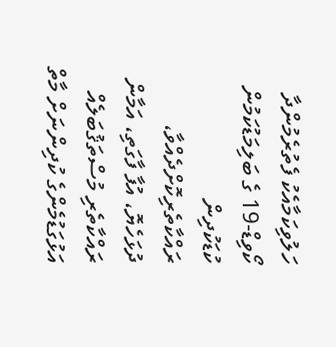ހަލުވިކަމާއެކު ފެތުރެމުންދާ ކޯވިޑް-19 ގެ ބަލިމަޑުކަމުން ކުޑަކުދިން ރައްކާތެރިކޮށްދެއްވާ، ދުޅަހެޔޮ، އުފާ ފާގަތި، އަމާން ރައްކާތެރި މުސްތަޤުބަލެއް އަޅުގަޑުމެންގެ ކުދިންނަށް މާތް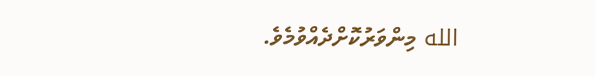الله މިންވަރުކޮށްދެއްވުމެވެ.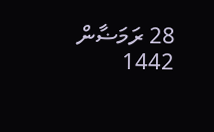28 ރަމަޟާން 1442